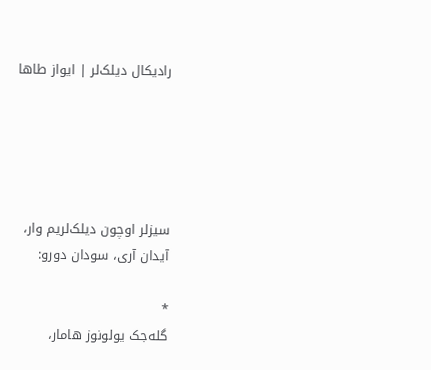رادیکال دیلک‌لر | ایواز طاها





سیزلر اوچون دیلک‌لریم وار،
آیدان آری، سودان دورو:

*
گله‌جک یولونوز هامار،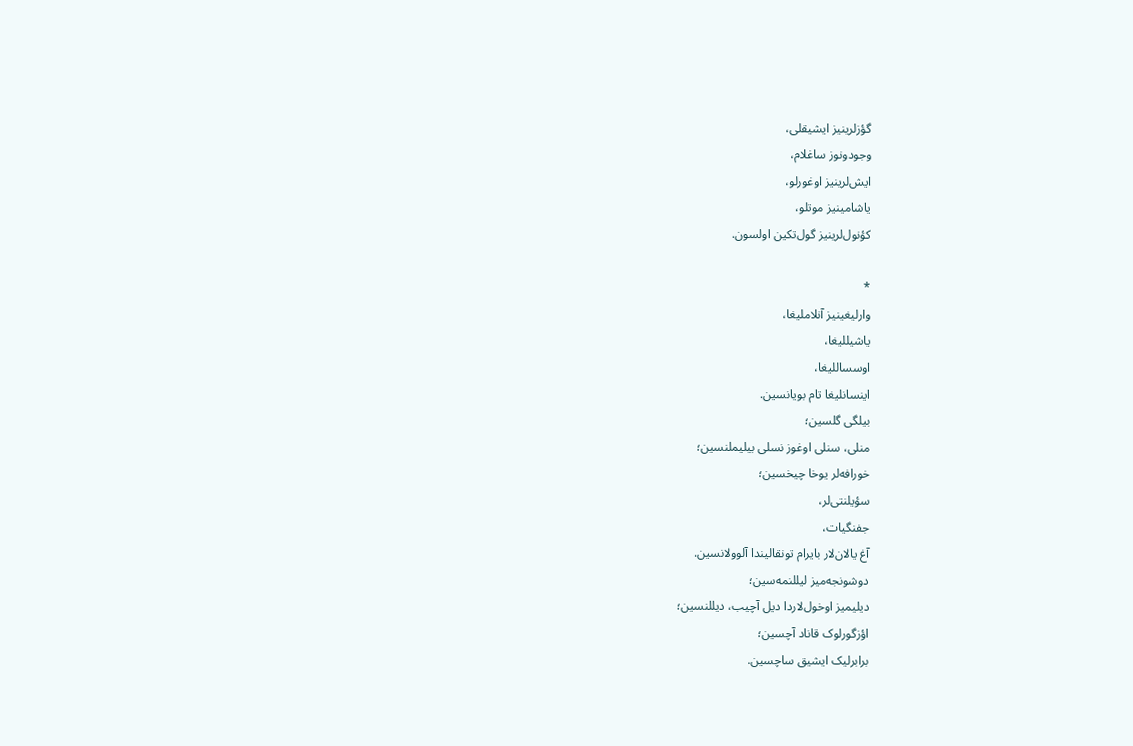گؤزلرینیز ایشیقلی،
وجودونوز ساغلام،
ایش‌لرینیز اوغورلو،
یاشامینیز موتلو،
کؤنول‌لرینیز گول‌تکین اولسون.

*
وارلیغینیز آنلاملیغا،
یاشیللیغا،
اوسساللیغا،
اینسانلیغا تام بویانسین.
بیلگی گلسین؛
منلی، سنلی اوغوز نسلی بیلیملنسین؛
خورافه‌لر یوخا چیخسین؛
سؤیلنتی‌لر،
جفنگیات،
آغ یالان‌لار بایرام تونقالیندا آلوولانسین.
دوشونجه‌میز لیللنمه‌سین؛
دیلیمیز اوخول‌لاردا دیل آچیب، دیللنسین؛
اؤزگورلوک قاناد آچسین؛
برابرلیک ایشیق ساچسین.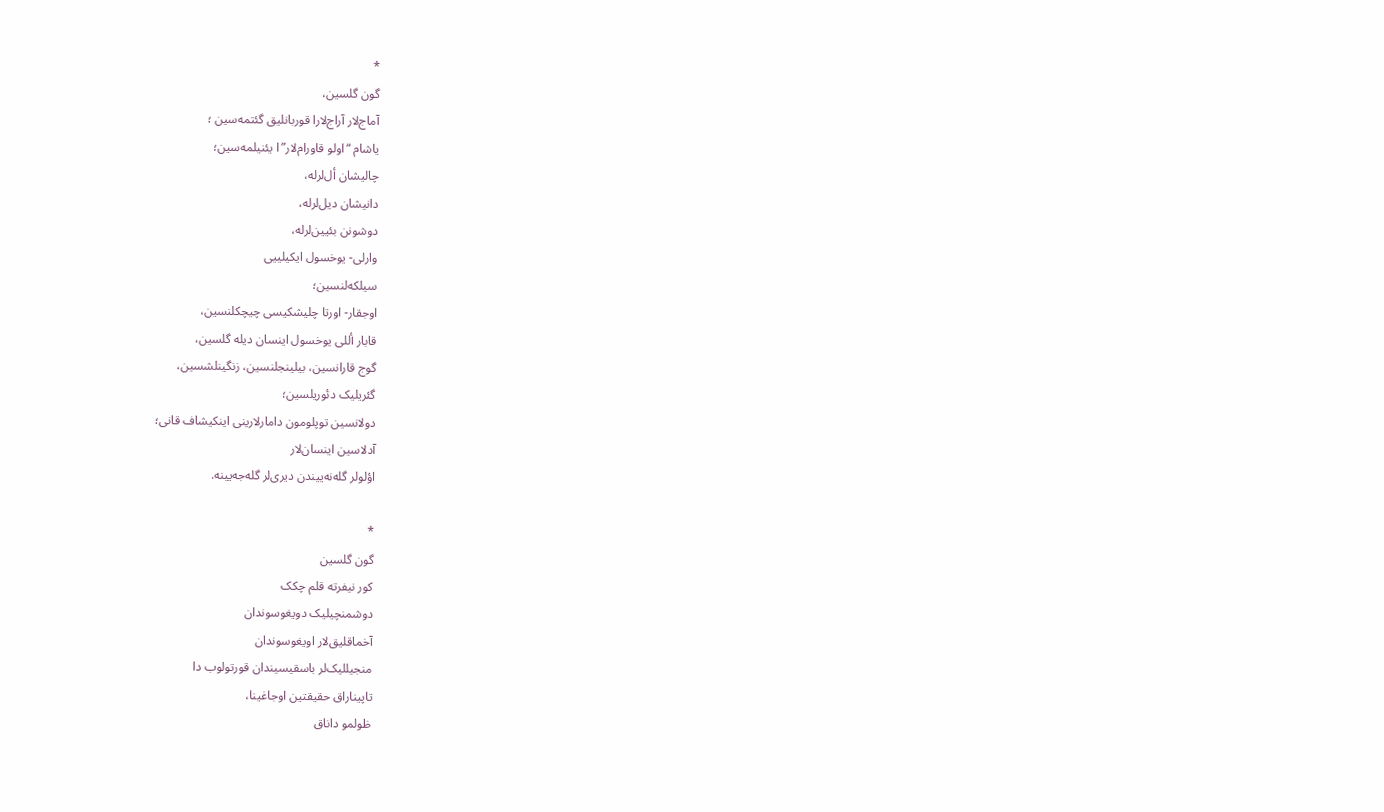*
گون گلسین،
آماج‌لار آراج‌لارا قوربانلیق گئتمه‌سین ؛
یاشام “اولو قاورام‌لار”ا یئنیلمه‌سین؛
چالیشان أل‌لرله،
دانیشان دیل‌لرله،
دوشونن بئیین‌لرله،
وارلی- یوخسول ایکیلییی
سیلکه‌لنسین؛
اوجقار- اورتا چلیشکیسی چیچکلنسین،
قابار أللی یوخسول اینسان دیله گلسین،
گوج قارانسین، بیلینجلنسین، زنگینلشسین،
گئریلیک دئوریلسین؛
دولانسین توپلومون دامارلارینی اینکیشاف قانی؛
آدلاسین اینسان‌لار
اؤلولر گله‌نه‌ییندن دیری‌لر گله‌جه‌یینه.

*
گون گلسین
کور نیفرته قلم چکک
دوشمنچیلیک دویغوسوندان
آخماقلیق‌لار اویغوسوندان
منجیللیک‌لر باسقیسیندان قورتولوب دا
تاپیناراق حقیقتین اوجاغینا،
ظولمو داناق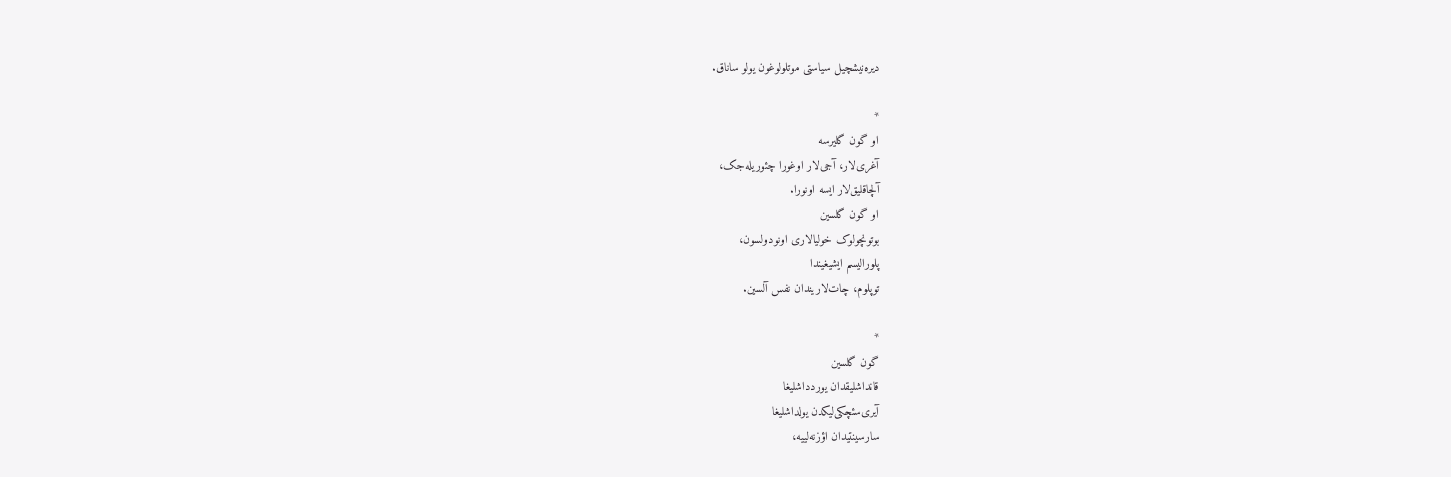دیره‌نیشچیل سیاستی موتلولوغون یولو ساناق.

*
او گون گلیرسه
آغری‌لار، آجی‌لا‌‌ر اوغورا چئوریله‌جک،
آلچاقلیق‌لار ایسه اونورا.
او گون گلسین
بوتونچولوک خولیالاری اونودولسون،
پلورالیسم ایشیغیندا
توپلوم، چات‌لاریندان نفس آلسین.

*
گون گلسین
قانداشلیقدان یوردداشلیغا
آیری‌سئچکی‌لیکدن یولداشلیغا
سارسینتیدان اؤزنه‌لییه،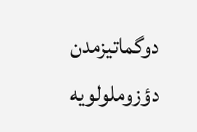دوگماتیزمدن دؤزوملولویه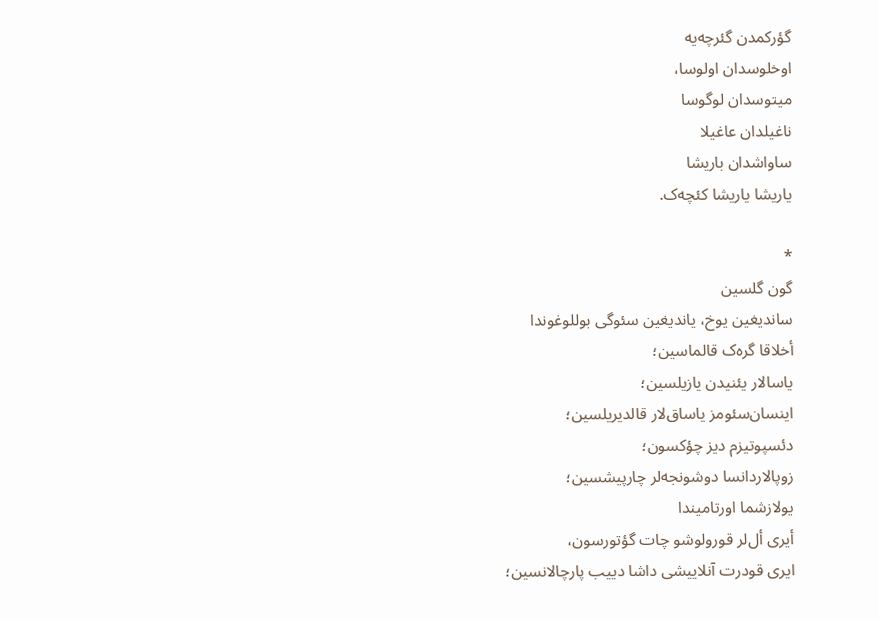گؤرکمدن گئرچه‌یه
اوخلوسدان اولوسا،
میتوسدان لوگوسا
ناغیلدان عاغیلا
ساواشدان باریشا
یاریشا یاریشا کئچه‌ک.

*
گون گلسین
ساندیغین یوخ، یاندیغین سئوگی بوللوغوندا
أخلاقا گره‌ک قالماسین؛
یاسالار یئنیدن یازیلسین؛
اینسان‌سئومز یاساق‌لار قالدیریلسین؛
دئسپوتیزم دیز چؤکسون؛
زوپالاردانسا دوشونجه‌لر چارپیشسین؛
یولازشما اورتامیندا
أیری أل‌لر قورولوشو چات گؤتورسون،
ایری قودرت آنلاییشی داشا دییب پارچالانسین؛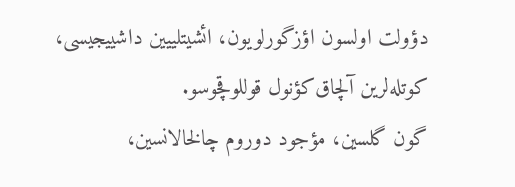دؤولت اولسون اؤزگورلویون، ائشیتلییین داشییجیسی،
کوتله‌لرین آلچاق‌کؤنول قوللوقچوسو.
گون گلسین، مؤجود دوروم چالخالانسین،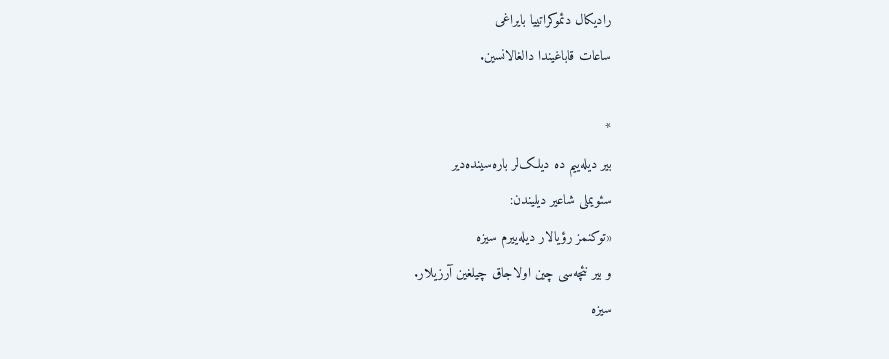رادیکال دئموکراتییا بایراغی
ساعات قاباغیندا دالغالانسین.

*
بیر دیله‌ییم ده دیلک‌لر باره‌سینده‌دیر
سئویملی شاعیر دیلیندن:
«توکنمز رؤیالار دیله‌ییرم سیزه
و بیر نئچه‌سی چین اولاجاق چیلغین آرزیلار.
سیزه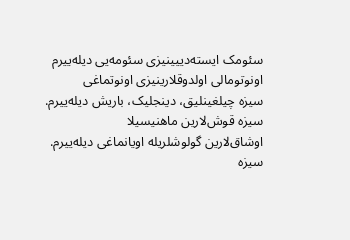سئومک ایسته‌دییینیزی سئومه‌یی دیله‌ییرم
اونوتومالی اولدوقلارینیزی اونوتماغی
سیزه چیلغینلیق، دینجلیک، باریش دیله‌ییرم.
سیزه قوش‌لارین ماهنیسیلا
اوشاق‌لارین گولوشلریله اویانماغی دیله‌ییرم.
سیزه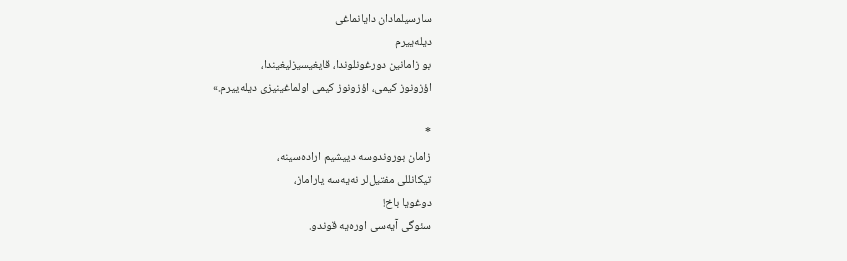سارسیلمادان دایانماغی
دیله‌ییرم
بو زامانین دورغونلوندا، قایغیسیزلیغیندا،
اؤزونوز کیمی، اؤزونوز کیمی اولماغینیزی دیله‌ییرم.»

*
زامان بوروندوسه دییشیم اراده‌سینه،
تیکانللی مفتیل‌لر نه‌یه‌سه یاراماز،
دوغویا باخ!
سئوگی آیه‌سی اوره‌یه قوندو.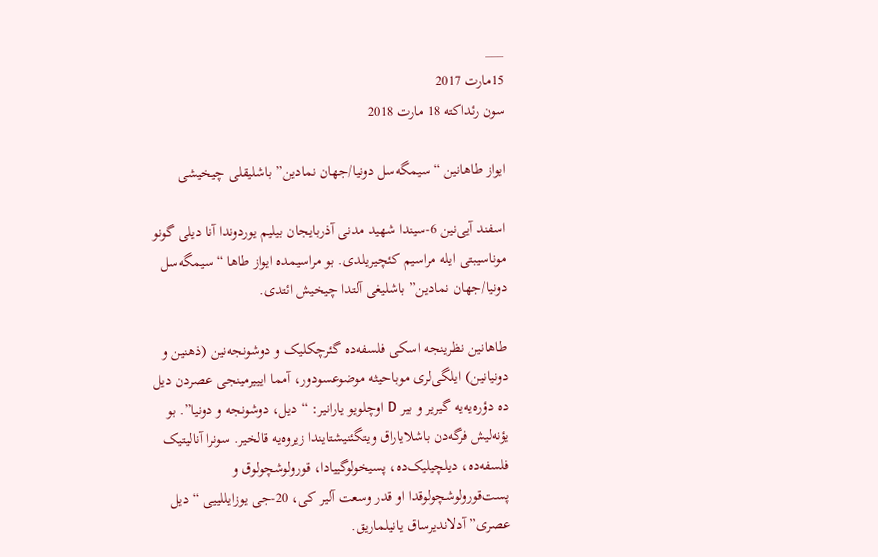___
15مارت 2017
سون رئداکته 18 مارت 2018

ایواز طاهانین “سیمگه‌سل دونیا/جهان نمادین” باشلیقلی چیخیشی

اسفند آیی‌نین 6-سیندا شهید مدنی آذربایجان بیلیم یوردوندا آنا دیلی گونو موناسیبتی ایله مراسیم کئچیریلدی. بو مراسیمده ایواز طاها “سیمگه‌سل دونیا/جهان نمادین” باشلیغی آلتدا چیخیش ائتدی.

طاهانین نظرینجه اسکی فلسفه‌ده گئرچکلیک و دوشونجه‌نین (ذهنین و دونیانین) ایلگی‌لری موباحیثه موضوعسودور، آمما ایییرمینجی عصردن دیل ده دؤره‌یه‌یه گیریر و بیر D اوچلویو یارانیر: “دیل، دوشونجه و دونیا”. بو یؤنه‌لیش فرگه‌دن باشلایاراق ویتگئنیشتایندا زیروه‌یه قالخیر. سونرا آنالیتیک فلسفه‌ده، دیلچیلیک‌ده، پسیخولوگییادا، قورولوشچولوق و پست‌قورولوشچولوقدا او قدر وسعت آلیر کی، 20-جی یوزایللییی “دیل عصری” آدلاندیرساق یانیلماریق.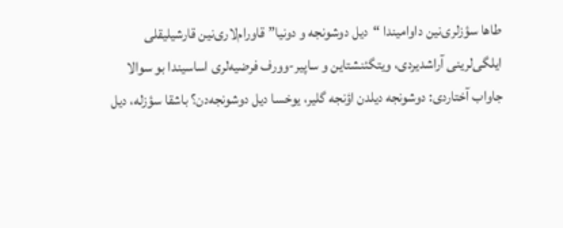طاها سؤزلری‌نین داوامیندا “دیل دوشونجه و دونیا” قاورام‌لا‌ری‌نین قارشیلیقلی ایلگی‌‌لرینی آراشدیردی، ویتگئنشتاین و ساپیر-وورف فرضیه‌لری اساسیندا بو سوالا جاواب آختاردی: دوشونجه دیلدن اؤنجه گلیر، یوخسا دیل دوشونجه‌دن؟ باشقا سؤزله، دیل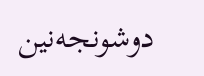دوشونجه‌نین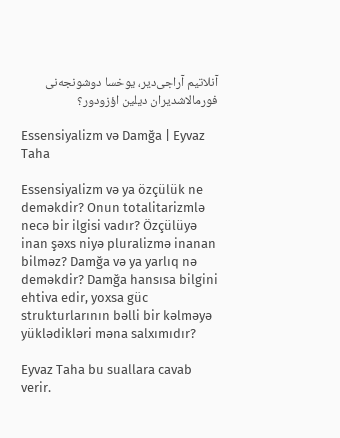آنلاتیم آراجی‌دیر، یوخسا دوشونجه‌نی فورمالاشدیران دیلین اؤزودور؟

Essensiyalizm və Damğa | Eyvaz Taha

Essensiyalizm və ya özçülük ne deməkdir? Onun totalitarizmlə necə bir ilgisi vadır? Özçülüyə inan şəxs niyə pluralizmə inanan bilməz? Damğa və ya yarlıq nə deməkdir? Damğa hansısa bilgini ehtiva edir, yoxsa güc strukturlarının bəlli bir kəlməyə yüklədikləri məna salxımıdır?

Eyvaz Taha bu suallara cavab verir.